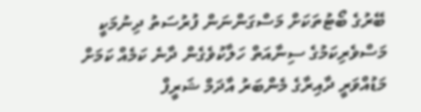ބޭރުގެ ބޯޓުތަކަށް މަސްގަންނަން ފުރުސަތު ދިނުމަކީ މަސްވެރިކަމުގެ ސިނާއަތް ހަލާކުވެގެން ދާނެ ކަމެއް ކަމަށް މަޑުއްވަރީ ދާއިރާގެ މެންބަރު އާދަމް ޝަރީފް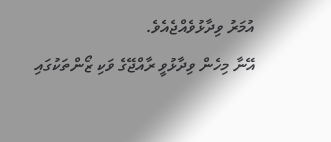އުމަރު ވިދާޅުވެއްޖެއެވެ.
އޭނާ މިހެން ވިދާޅުވީ ރާއްޖޭގެ ވަކި ޒޯންތަކުގައި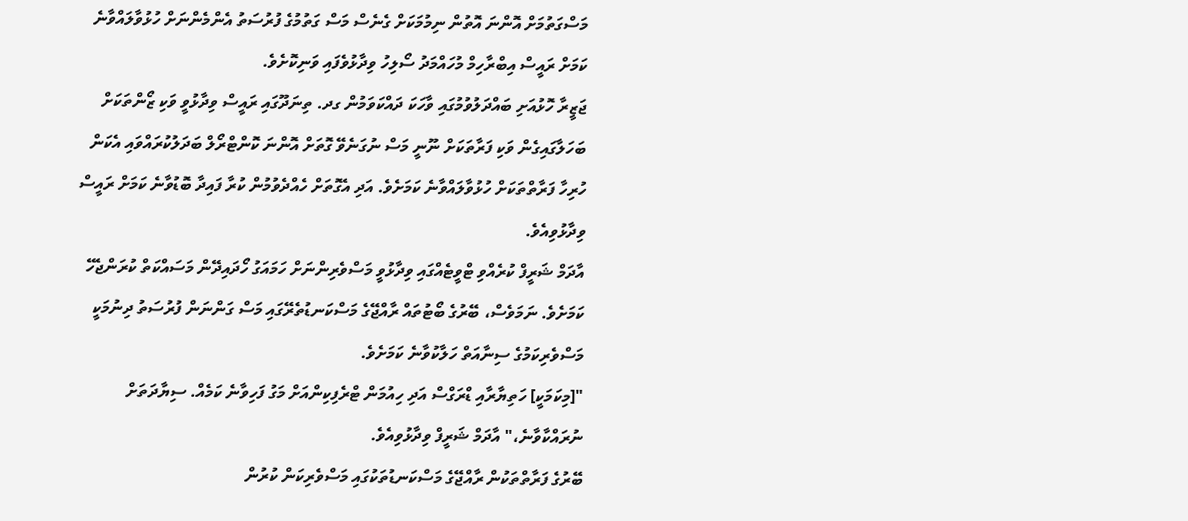މަސްގަތުމަށް އޮންނަ އޮތުން ނިމުމަކަށް ގެނެސް މަސް ގަތުމުގެ ފުރުސަތު އެންމެންނަށް ހުޅުވާލައްވާނެ ކަމަށް ރައީސް އިބްރާހިމް މުހައްމަދު ސޯލިހު ވިދާޅުވެފައި ވަނިކޮށެވެ.
ޖަޒީރާ ހޮޅުއަށި ބައްދަލުވުމުގައި ވާހަކަ ދައްކަވަމުން ގދ. ތިނަދޫގައި ރައީސް ވިދާޅުވީ ވަކި ޒޯންތަކަށް ބަހަލާގައިގެން ވަކި ފަރާތަކަށް ނޫނީ މަސް ނުގަނެވޭ ގޮތަށް އޮންނަ ކޮންޓްރޯލް ބަދަލުކުރައްވައި އެކަން ހުރިހާ ފަރާތްތަކަށް ހުޅުވާލައްވާނެ ކަމަށެވެ. އަދި އެގޮތަށް ހެއްދެވުމުން ކުރާ ފައިދާ ބޮޑުވާނެ ކަމަށް ރައީސް ވިދާޅުވިއެވެ.
އާދަމް ޝަރީފް ކުރެއްވި ޓްވީޓެއްގައި ވިދާޅުވީ މަސްވެރިންނަށް ހަމައަގު ހޯދައިދޭން މަސައްކަތް ކުރަންޖެހޭ ކަމަށެވެ. ނަމަވެސް، ބޭރުގެ ބޯޓުތައް ރާއްޖޭގެ މަސްކަނޑުތެރޭގައި މަސް ގަންނަން ފުރުސަތު ދިނުމަކީ މަސްވެރިކަމުގެ ސިނާއަތް ހަލާކުވާނެ ކަމަށެވެ.
"[މިކަމަކީ] ހަތިޔާރާއި ޑްރަގްސް އަދި ހިއުމަން ޓްރެފިކިންއަށް މަގު ފަހިވާނެ ކަމެއް. ސިޔާދަތަށް ނުރައްކާވާނެ،" އާދަމް ޝަރީފް ވިދާޅުވިއެވެ.
ބޭރުގެ ފަރާތްތަކުން ރާއްޖޭގެ މަސްކަނޑުތަކުގައި މަސްވެރިކަން ކުރުން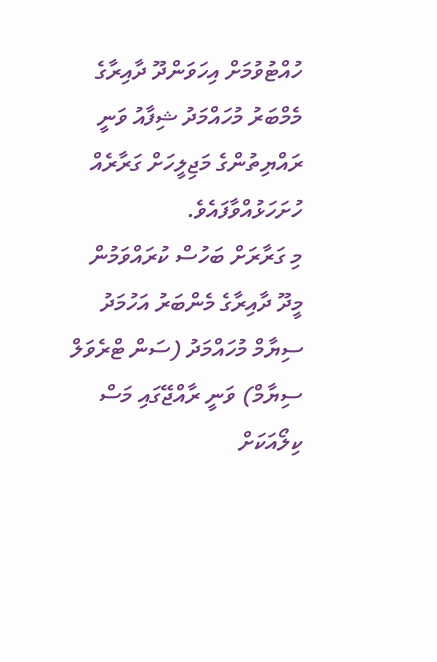ހުއްޓުވުމަށް އިހަވަންދޫ ދާއިރާގެ މެމްބަރު މުހައްމަދު ޝިފާއު ވަނީ ރައްޔިތުންގެ މަޖިލީހަށް ގަރާރެއް ހުށަހަޅުއްވާފައެވެ.
މި ގަރާރަށް ބަހުސް ކުރައްވަމުން މީދޫ ދާއިރާގެ މެންބަރު އަހުމަދު ސިޔާމް މުހައްމަދު (ސަން ޓްރެވަލް ސިޔާމް) ވަނީ ރާއްޖޭގައި މަސް ކިލޯއަކަށް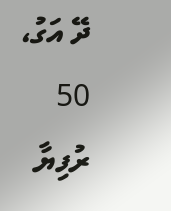ދޭ އަގު، 50 ރުފިޔާ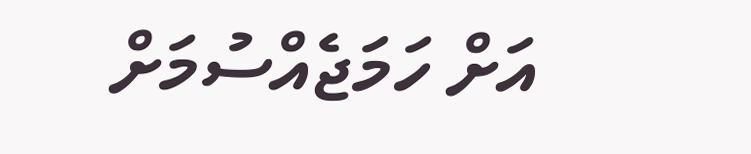އަށް ހަމަޖެއްސުމަށް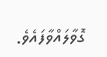ގޮވާލައްވާފައެވެ.